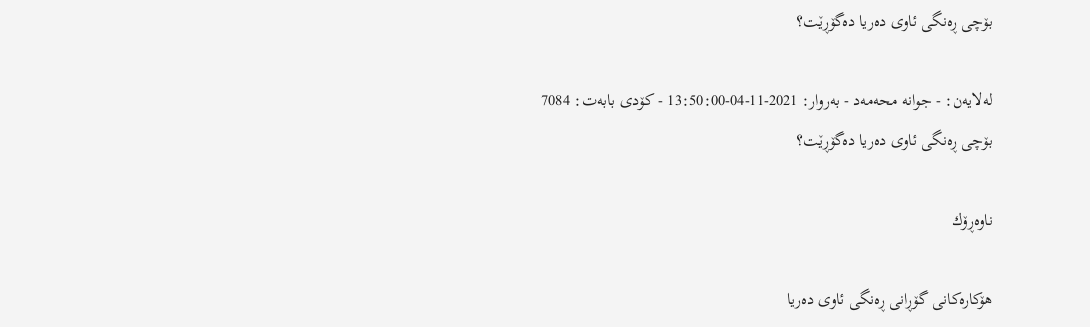بۆچی ڕەنگی ئاوی دەریا دەگۆڕێت؟

له‌لایه‌ن: - جوانە محەمەد - به‌روار: 2021-11-04-13:50:00 - کۆدی بابەت: 7084
بۆچی ڕەنگی ئاوی دەریا دەگۆڕێت؟

ناوه‌ڕۆك

هۆکارەکانی گۆڕانی ڕەنگی ئاوی دەریا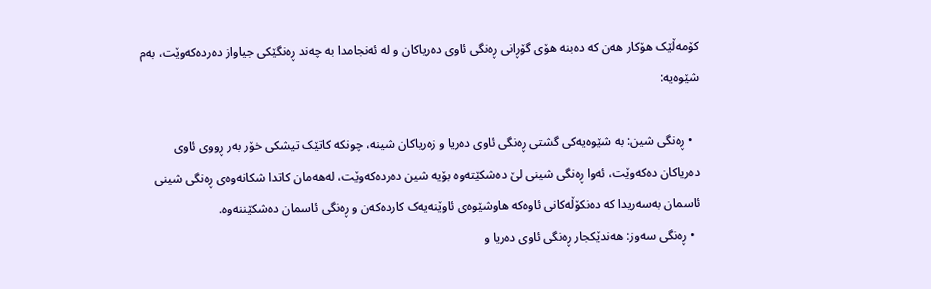کۆمەڵێک هۆکار هەن کە دەبنە هۆی گۆڕانی ڕەنگی ئاوی دەریاکان و لە ئەنجامدا بە چەند ڕەنگێکی جیاواز دەردەکەوێت، بەم شێوەیە:

  • ڕەنگی شین: بە شێوەیەکی گشتی ڕەنگی ئاوی دەریا و زەریاکان شینە، چونکە کاتێک تیشکی خۆر بەر ڕووی ئاوی دەریاکان دەکەوێت، ئەوا ڕەنگی شینی لێ دەشکێتەوە بۆیە شین دەردەکەوێت، لەهەمان کاتدا شکانەوەی ڕەنگی شینی ئاسمان بەسەریدا کە دەنکۆڵەکانی ئاوەکە هاوشێوەی ئاوێنەیەک کاردەکەن و ڕەنگی ئاسمان دەشکێننەوە.
  • ڕەنگی سەوز: هەندێکجار ڕەنگی ئاوی دەریا و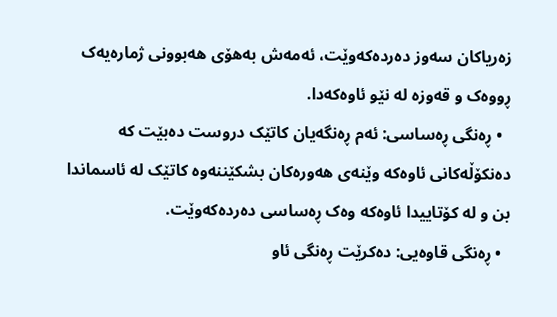زەریاکان سەوز دەردەکەوێت، ئەمەش بەهۆی هەبوونی ژمارەیەک ڕووەک و قەوزە لە نێو ئاوەکەدا.
  • ڕەنگی ڕەساسی: ئەم ڕەنگەیان کاتێک دروست دەبێت کە دەنکۆڵەکانی ئاوەکە وێنەی هەورەکان بشکێننەوە کاتێک لە ئاسماندا بن و لە کۆتاییدا ئاوەکە وەک ڕەساسی دەردەکەوێت.
  • ڕەنگی قاوەیی: دەکرێت ڕەنگی ئاو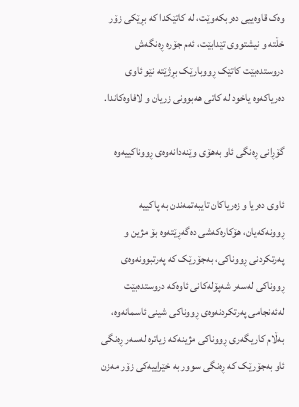وەک قاوەییی دەربکەوێت، لە کاتێکدا کە بڕێکی زۆر خڵتە و نیشتووی تێدابێت، ئەم جۆرە ڕەنگەش دروستدەبێت کاتێک ڕووبارێک بڕژێتە نێو ئاوی دەریاکەوە یاخود لە کاتی هەبوونی زریان و لافاوەکاندا.

گۆڕانی ڕەنگی ئاو بەهۆی وێنەدانەوەی ڕووناکییەوە

ئاوی دەریا و زەریاکان تایبەتمەندن بە پاکییە ڕوونەکەیان، هۆکارەکەشی دەگەڕێتەوە بۆ مژین و پەرتکردنی ڕووناکی، بەجۆرێک کە پەرتبوونەوەی ڕووناکی لەسەر شەپۆلەکانی ئاوەکە دروستدەبێت لەئەنجامی پەرتکردنەوەی ڕووناکی شینی ئاسمانەوە، بەڵام کاریگەری ڕووناکی مژینەکە زیاترە لەسەر ڕەنگی ئاو بەجۆرێک کە ڕەنگی سوور بە خێراییەکی زۆر مەزن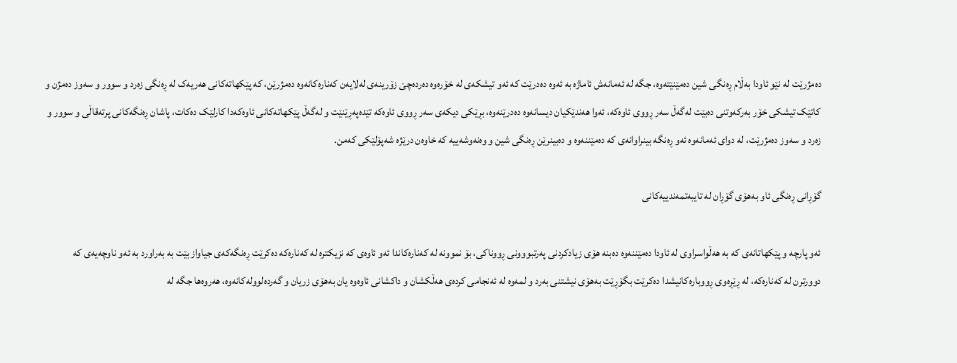دەمژرێت لە نێو ئاودا بەڵام ڕەنگی شین دەمێنێتەوە، جگە لە ئەمانەش ئاماژە بە ئەوە دەدرێت کە ئەو تیشکەی لە خۆرەوە دەردەچێ زۆرینەی لەلایەن کەنارەکانەوە دەمژرێن، کە پێکهاتەکانی هەریەک لە ڕەنگی زەرد و سوور و سەوز دەمژن و کاتێک تیشکی خۆر بەرکەوتنی دەبێت لەگەڵ سەر ڕووی ئاوەکە، ئەوا هەندێکیان دیسانەوە دەدرێنەوە، بڕێكی دیکەی سەر ڕووی ئاوەکە تێدەپەڕێنێت و لەگەڵ پێکهاتەکانی ئاوەکەدا کارلێک دەکات، پاشان ڕەنگەکانی پرتەقاڵی و سوور و زەرد و سەوز دەمژرێت، لە دوای ئەمانەوە ئەو ڕەنگە بینراوانەی کە دەمێننەوە و دەبینرێن ڕەنگی شین و وەنەوشەییە کە خاوەن درێژە شەپۆلێکی کەمن.

گۆڕانی ڕەنگی ئاو بەهۆی گۆڕان لە تایبەتمەندییەکانی

ئەو پارچە و پێکهاتانەی کە بە هەڵواسراوی لە ئاودا دەمێننەوە دەبنە هۆی زیادکردنی پەرتبووونی ڕووناکی، بۆ نموونە لە کەنارەکاندا ئەو ئاوەی کە نزیکترە لە کەنارەکە دەکرێت ڕەنگەکەی جیاواز بێت بە بەراورد بە ئەو ناوچەیەی کە دوورترن لە کەنارەکە، لە ڕێڕەوی ڕووبارەکانیشدا دەکرێت بگۆڕێت بەهۆی نیشتنی بەرد و لمەوە لە ئەنجامی کردەی هەڵکشان و داکشانی ئاوەوە یان بەهۆی زریان و گەردەلوولەکانەوە، هەروەها جگە لە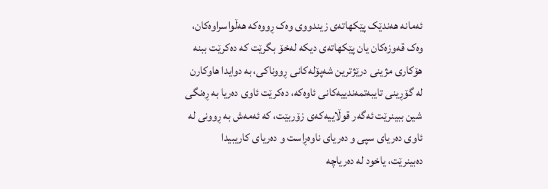ئەمانە هەندێک پێکهاتەی زیندووی وەک ڕووەکە هەڵواسراوەکان، وەک قەوزەکان یان پێکهاتەی دیکە لەخۆ بگرێت کە دەکرێت ببنە هۆکاری مژینی درێژترین شەپۆلەکانی ڕووناکی، بە دوایدا هاوکارن لە گۆڕینی تایبەتمەندییەکانی ئاوەکە، دەکرێت ئاوی دەریا بە ڕەنگی شین ببینرێت ئەگەر قوڵاییەکەی زۆربێت، کە ئەمەش بە ڕوونی لە ئاوی دەریای سپی و دەریای ناوەڕاست و دەریای کاریبیدا دەبینرێت، یاخود لە دەریاچە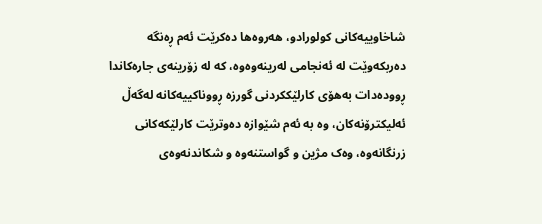شاخاوییەکانی کولورادو، هەروەها دەکرێت ئەم ڕەنگە دەربکەوێت لە ئەنجامی لەرینەوەوە، کە لە زۆرینەی جارەکاندا ڕوودەدات بەهۆی کارلێککردنی گورزە ڕووناکییەکانە لەگەڵ ئەلیکترۆنەکان، وە بە ئەم شێوازە دەوترێت کارلێکەکانی زرنگانەوە، وەک مژین و گواستنەوە و شکاندنەوەی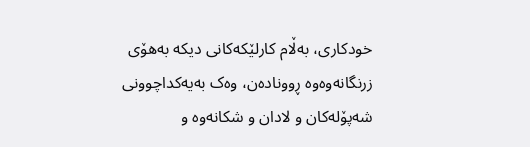خودکاری، بەڵام کارلێکەکانی دیکە بەهۆی زرنگانەوەوە ڕوونادەن، وەک بەیەکداچوونی شەپۆلەکان و لادان و شکانەوە و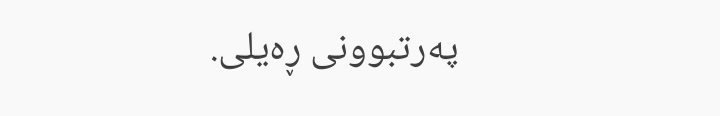پەرتبوونی ڕەیلی.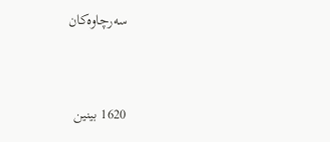سەرچاوەکان



1620 بینین